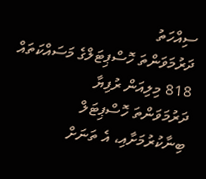ސިއްހަތު
ދަރުމަވަންތަ ހޮސްޕިޓަލްގެ މަސައްކަތައް 818 މިލިއަން ރުފިޔާ
ދަރުމަވަންތަ ހޮސްޕިޓަލް ބިނާކުރުމަށާއި، އެ ތަނަށް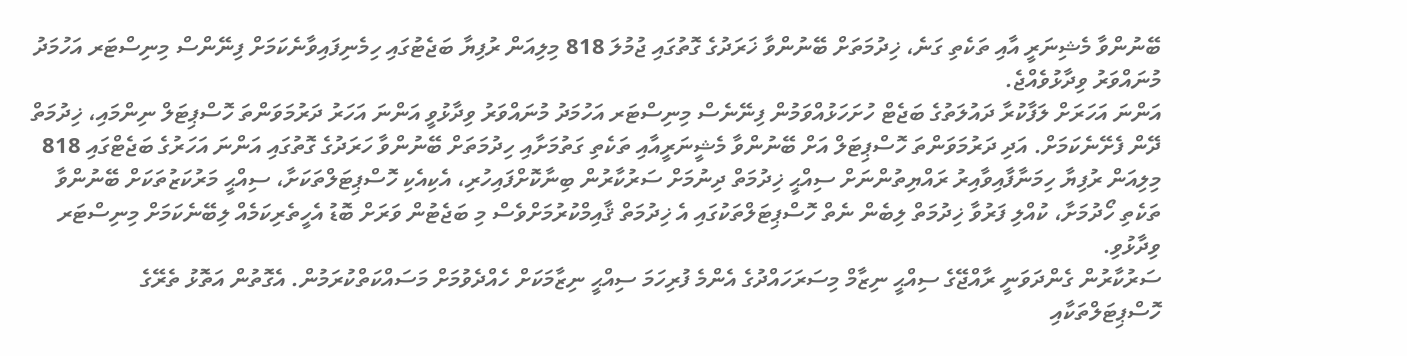ބޭނުންވާ މެޝިނަރީ އާއި ތަކެތި ގަނެ، ޚިދުމަތަށް ބޭނުންވާ ޚަރަދުގެ ގޮތުގައި ޖުމުލަ 818 މިލިއަން ރުފިޔާ ބަޖެޓުގައި ހިމެނިފައިވާނެކަމަށް ފިނޭންސް މިނިސްޓަރ އަހުމަދު މުނައްވަރު ވިދާޅުވެއްޖެ.
އަންނަ އަހަރަށް ލަފާކުރާ ދައުލަތުގެ ބަޖެޓް ހުށަހަޅުއްވަމުން ފިނޭނެސް މިނިސްޓަރ އަހުމަދު މުނައްވަރު ވިދާޅުވީ އަންނަ އަހަރު ދަރުމަވަންތަ ހޮސްޕިޓަލް ނިންމައި، ޚިދުމަތް ދޭން ފެށޭނެކަމަށް. އަދި ދަރުމަވަންތަ ހޮސްޕިޓަލް އަށް ބޭނުންވާ މެޝީނަރީއާއި ތަކެތި ގަތުމަށާއި ހިދުމަތަށް ބޭނުންވާ ހަރަދުގެ ގޮތުގައި އަންނަ އަހަރުގެ ބަޖެޓްގައި 818 މިލިއަން ރުފިޔާ ހިމަނާފާއިވާއިރު ރައްޔިތުންނަށް ސިއްޙީ ޚިދުމަތް ދިނުމަށް ސަރުކާރުން ބިނާކޮށްފައިހުރި، އެކިއެކި ހޮސްޕިޓަލްތަކަށާ، ސިއްޙީ މަރުކަޒުތަކަށް ބޭނުންވާ ތަކެތި ހޯދުމަށާ، ކުއްލި ފަރުވާ ޚިދުމަތް ލިބެން ނެތް ހޮސްޕިޓަލްތަކުގައި އެ ޚިދުމަތް ޤާއިމްކުރުމަށްވެސް މި ބަޖެޓުން ވަރަށް ބޮޑު އެހީތެރިކަމެއް ލިބޭނެކަމަށް މިނިސްޓަރ ވިދާޅުވި.
ސަރުކާރުން ގެންދަވަނީ ރާއްޖޭގެ ސިއްޙީ ނިޒާމް މިސަރަހައްދުގެ އެންމެ ފުރިހަމަ ސިއްޙީ ނިޒާމަކަށް ހެއްދެވުމަށް މަސައްކަތްކުރަމުން. އެގޮތުން އަތޮޅު ތެރޭގެ ހޮސްޕިޓަލްތަކާއި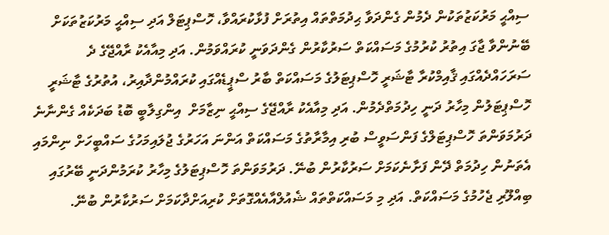ސިއްޙީ މަރުކަޒުތަކުން ދެމުން ގެންދަވާ ޙިދުމަތްތައް އިތުރަށް ފުޅާކުރައްވާ، ހޮސްޕިޓަލް އަދި ސިއްޙީ މަރުކަޒުތަކަށް ބޭނުންވާ ޖާގަ އިތުރު ކުރުމުގެ މަސައްކަތް ސަރުކާރުން ގެންދަވަނީ ކުރައްވަމުން. އަދި މިއާއެކު ރާއްޖޭގެ ދެ ސަރަހައްދެއްގައި ޤާއިމްކުރާ ޓާޝަރީ ހޮސްޕިޓަލުގެ މަސައްކަތް ބާރު ސްޕީޑެއްގައި ކުރައްމުންދާއިރު، އުތުރުގެ ޓާޝަރީ ހޮސްޕިޓަލުން މިހާރު ދަނީ ހިދުމަތްދެމުން. އަދި މިއާއެކު ރާއްޖޭގެ ސިއްޙީ ނިޒާމަށް  އިންގިލާބީ ބޮޑު ބަދަކެއް ގެންނާނެ ދަރުމަވަންތަ ހޮސްޕިޓަލްގެ ފަންސަވީސް ބުރި އިމާރާތުގެ މަސައްކަތް އަންނަ އަހަރުގެ ޖުލައިމަހުގެ ސައްބީހަށް ނިންމައި އެތަނުން ހިދުމަތް ދޭން ފަށާނެކަމަށް ސަރުކާރުން ބުނޭ. ދަރުމަވަންތަ ހޮސްޕިޓަލުގެ މިހާރު ކުރަމުންދަނީ ބޭރުގައި ބިއްލޫރި ޖެހުމުގެ މަސައްކަތް. އަދި މި މަސައްކަތްތައް ޝެއުލްއާއެއްގޮތަށް ކުރިއަށްދާކަމަށް ސަރުކާރުން ބުނޭ.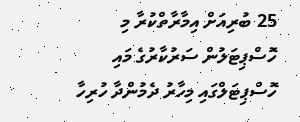25 ބުރިއަށް އިމާރާތްކުރާ މި ހޮސްޕިޓަލުން ސަރުކާރުގެ މައި ހޮސްޕިޓަލްގައި މިހާރު ދެމުންދާ ހުރިހާ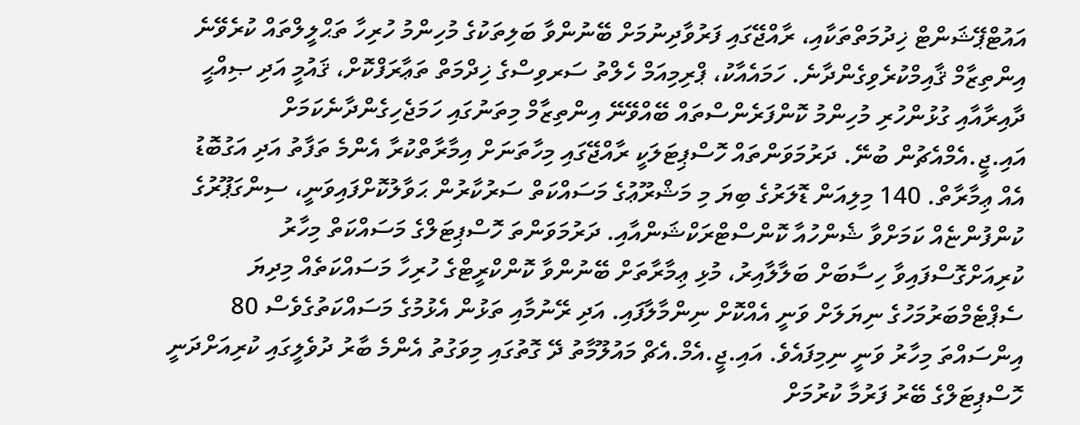އައުޓްޕޭޝަންޓް ޚިދުމަތްތަކާއި، ރާއްޖޭގައި ފަރުވާދިނުމަށް ބޭނުންވާ ބަލިތަކުގެ މުހިންމު ހުރިހާ ތަޙްލީލްތައް ކުރެވޭނެ އިންތިޒާމް ޤާއިމްކުރެވިގެންދާނެ. ހަމައެއާކު، ޕްރިމިއަމް ހެލްތު ސަރވިސްގެ ޚިދްމަތް ތަޢާރަފްކޮށް، ޤައުމީ އަދި ޞިއްޙީ ދާއިރާއާއި ގުޅުންހުރި މުހިންމު ކޮންފަރެންސްތައް ބޭއްވޭނޭ އިންތިޒާމް މިތަނުގައި ހަމަޖެހިގެންދާނެކަމަށް އައި.ޖީ.އެމްއެޗުން ބުނޭ. ދަރުމަވަންތައް ހޮސްޕިޓަލަކީ ރާއްޖޭގައި މިހާތަނަށް އިމާރާތްކުރާ އެންމެ ތަފާތު އަދި އަގުބޮޑު އެއް ޢިމާރާތް. 140 މިލިއަން ޑޮލަރުގެ ބިޔަ މި މަޝްރޫޢުގެ މަސައްކަތް ސަރުކާރުން ޙަވާލުކޮށްފައިވަނީ، ސިންގަޕޫރުގެ ކުންފުންޏެއް ކަމަށްވާ ޝެންހުއާ ކޮންސްޓްރަކްޝަންއާއި. ދަރުމަވަންތަ ހޮސްޕިޓަލްގެ މަސައްކަތް މިހާރު ކުރިއަށްގޮސްފައިވާ ހިސާބަށް ބަލާލާއިރު، މުޅި ޢިމާރާތަށް ބޭނުންވާ ކޮންކްރީޓްގެ ހުރިހާ މަސައްކަތެއް މިދިޔަ ސެޕްޓެމްބަރުމަހުގެ ނިޔަލަށް ވަނީ އެއްކޮށް ނިންމާލާފައި. އަދި ރޭނުމާއި ތަޅުން އެޅުމުގެ މަސައްކަތުގެވެސް 80 އިންސައްތަ މިހާރު ވަނީ ނިމިފައެވެ. އައި.ޖީ.އެމް.އެޗް މައުލޫމާތު ދޭ ގޮތުގައި މިވަގުތު އެންމެ ބާރު ދުވެލީގައި ކުރިއަށްދަނީ ހޮސްޕިޓަލްގެ ބޭރު ފަރުމާ ކުރުމަށް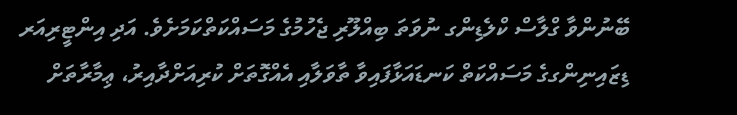ބޭނުންވާ ގްލާސް ކްލެޑިންގ ނުވަތަ ބިއްލޫރި ޖެހުމުގެ މަސައްކަތްކަމަށެވެ. އަދި އިންޓީރިއަރ ޑިޒައިނިންގގެ މަސައްކަތް ކަނޑައަޅާފައިވާ ތާވަލާއި އެއްގޮތަށް ކުރިއަށްދާއިރު، ޢިމާރާތަށް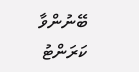ބޭނުންވާ ކަރަންޓު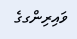ވައިރިންގގެ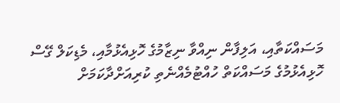މަސައްކަތާއި، އަލިފާން ނިއްވާ ނިޒާމުގެ ހޮޅިއެޅުމާއި، މެޑިކަލް ގޭސް ހޮޅިއެޅުމުގެ މަސައްކަތް ހުއްޓުމެއްނެތި ކުރިއަށްދާކަމަށް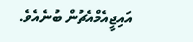އައިޖީއެމްއެޗުން ބުނެއެވެ.